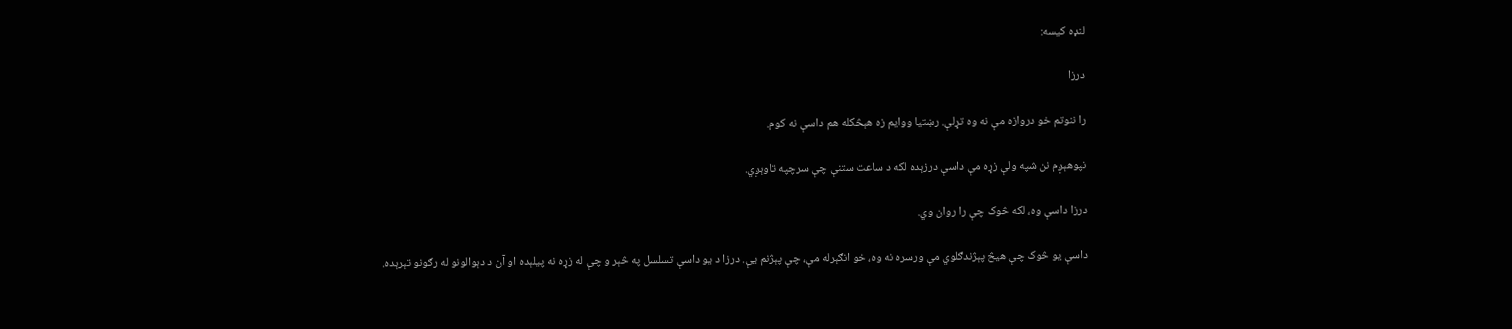لنډه کیسه:

درزا

را ننوتم خو دروازه مې نه وه تړلې. رښتیا ووایم زه هېڅکله هم داسې نه کوم.

نپوهېږم نن شپه ولې زړه مې داسې درزېده لکه د ساعت ستنې چې سرچپه تاوېږي.

درزا داسې وه، لکه څوک چې را روان وي.

داسې یو څوک چې هیڅ پېژندګلوي مې ورسره نه وه، خو انګېرله مې، چې پېژنم يې. درزا د یو داسې تسلسل په څېر و چې له زړه نه پیلېده او آن د دېوالونو له رګونو تېرېده.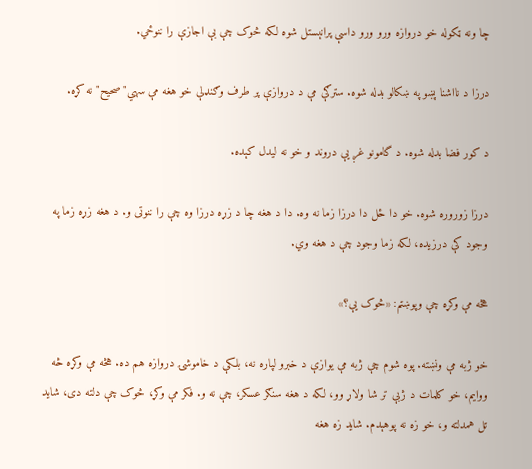چا ونه ټکوله خو دروازه ورو ورو داسې پرانېستل شوه لکه څوک چې بې اجازې را ننوځي.

درزا د نااشنا پښو په ښکالو بدله شوه. سترګې مې د دروازې پر طرف وګنډلې خو هغه مې سهي"صحیح" نه کړه.

د کور فضا بدله شوه. د گامونو غږ یې دروند و خو نه لیدل کېده.

درزا زوروره شوه. خو دا ځل دا درزا زما نه وه. دا د هغه چا د زړه درزا وه چې را ننوتی و. د هغه زړه زما په وجود کې درزیده، لکه زما وجود چې د هغه وي.

هڅه مې وکړه چې وپوښتم: «څوک یې؟»

خو ژبه مې ونښته. پوه شوم چې ژبه مې یوازې د خبرو لپاره نه، بلکې د خاموشۍ دروازه هم ده. هڅه مې وکړه څه ووایم، خو کلمات د ژبې تر شا ولاړ وو، لکه د هغه سنګر عسکر، چې نه و. فکر مې وکړ، څوک چې دلته دی، شاید تل همدلته و، خو زه نه پوهېدم. شاید زه هغه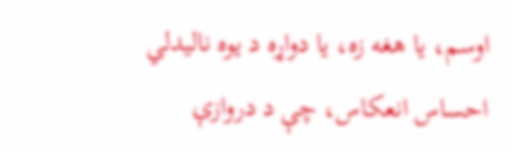اوسم، یا هغه زه، یا دواړه د یوه نالیدلي احساس انعکاس، چې د دروازې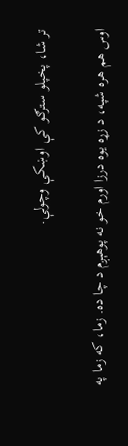تر شا، پخپلو سترګو کې اوښکې وچولې.

اوس هم هره شپه، د زړه یوه درزا اورم خو نه پوهېږم د چا ده. زما، که زما په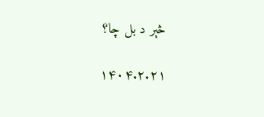څېر د بل چا؟

۱۴۰۴.۲.۲۱